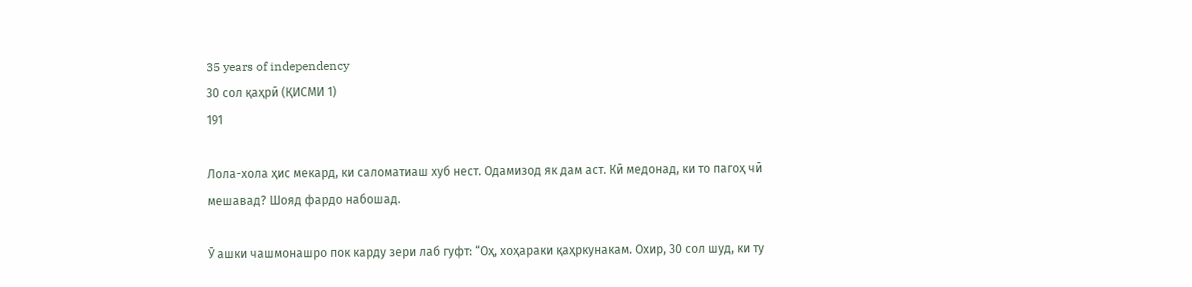35 years of independency
30 сол қаҳрӣ (ҚИСМИ 1)
191

Лола-хола ҳис мекард, ки саломатиаш хуб нест. Одамизод як дам аст. Кӣ медонад, ки то пагоҳ чӣ мешавад? Шояд фардо набошад.

Ӯ ашки чашмонашро пок карду зери лаб гуфт: “Оҳ, хоҳараки қаҳркунакам. Охир, 30 сол шуд, ки ту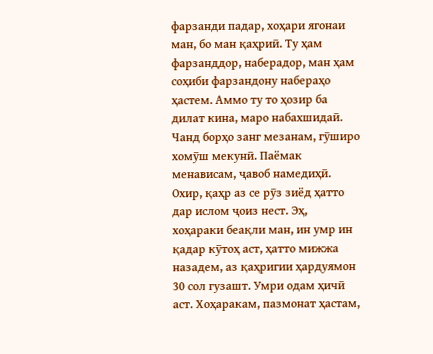фарзанди падар, хоҳари ягонаи ман, бо ман қаҳриӣ. Ту ҳам фарзанддор, наберадор, ман ҳам соҳиби фарзандону набераҳо ҳастем. Аммо ту то ҳозир ба дилат кина, маро набахшидаӣ. Чанд борҳо занг мезанам, гӯширо хомӯш мекунӣ. Паёмак менависам, ҷавоб намедиҳӣ. Охир, қаҳр аз се рӯз зиёд ҳатто дар ислом ҷоиз нест. Эҳ, хоҳараки беақли ман, ин умр ин қадар кӯтоҳ аст, ҳатто мижжа назадем, аз қаҳригии ҳардуямон 30 сол гузашт. Умри одам ҳичӣ аст. Хоҳаракам, пазмонат ҳастам,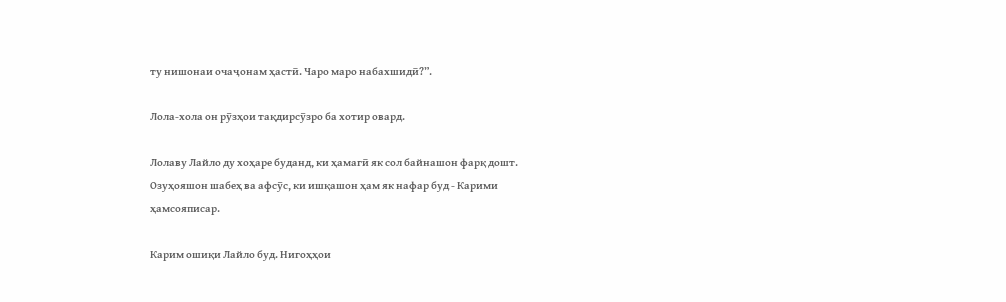ту нишонаи очаҷонам ҳастӣ. Чаро маро набахшидӣ?”.

Лола-хола он рӯзҳои тақдирсӯзро ба хотир овард.

Лолаву Лайло ду хоҳаре буданд, ки ҳамагӣ як сол байнашон фарқ дошт. Озуҳояшон шабеҳ ва афсӯс, ки ишқашон ҳам як нафар буд - Карими ҳамсояписар.

Карим ошиқи Лайло буд. Нигоҳҳои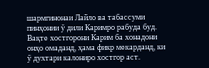шармгинонаи Лайло ва табассуми пинҳонии ӯ дили Каримро рабуда буд. Вақте хостгорони Карим ба хонадони онҳо омаданд, ҳама фикр мекарданд, ки ӯ духтари калониро хостгор аст.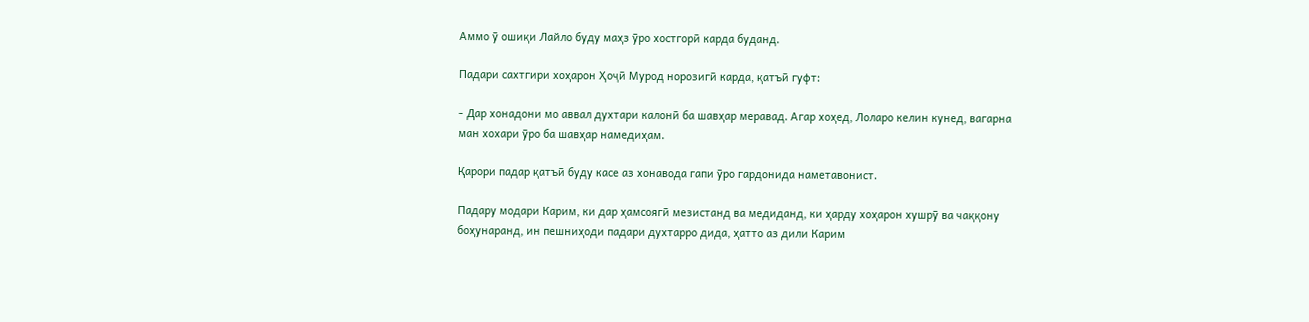Аммо ӯ ошиқи Лайло буду маҳз ӯро хостгорӣ карда буданд.

Падари сахтгири хоҳарон Ҳоҷӣ Мурод норозигӣ карда, қатъӣ гуфт:

- Дар хонадони мо аввал духтари калонӣ ба шавҳар меравад. Агар хоҳед, Лоларо келин кунед, вагарна ман хохари ӯро ба шавҳар намедиҳам.

Қарори падар қатъӣ буду касе аз хонавода гапи ӯро гардонида наметавонист.

Падару модари Карим, ки дар ҳамсоягӣ мезистанд ва медиданд, ки ҳарду хоҳарон хушрӯ ва чаққону боҳунаранд, ин пешниҳоди падари духтарро дида, ҳатто аз дили Карим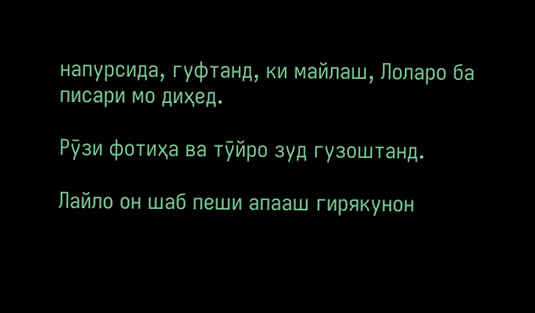напурсида, гуфтанд, ки майлаш, Лоларо ба писари мо диҳед.

Рӯзи фотиҳа ва тӯйро зуд гузоштанд.

Лайло он шаб пеши апааш гирякунон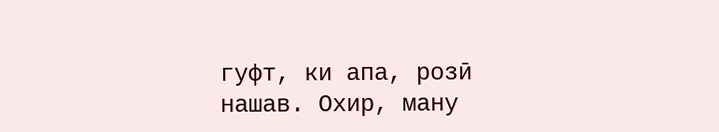гуфт, ки апа, розӣ нашав. Охир, ману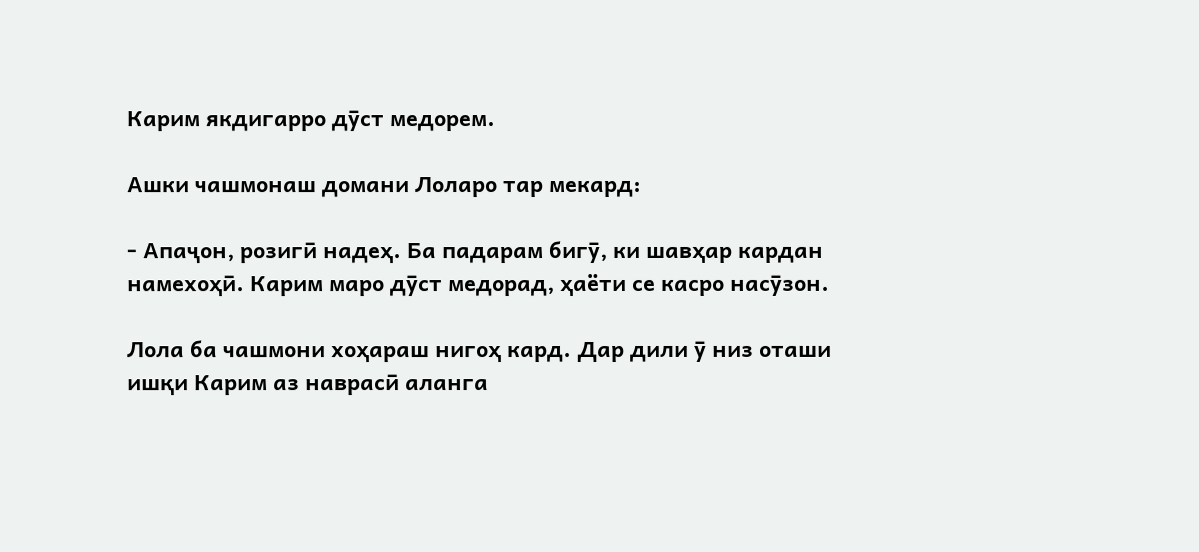Карим якдигарро дӯст медорем.

Ашки чашмонаш домани Лоларо тар мекард:

- Апаҷон, розигӣ надеҳ. Ба падарам бигӯ, ки шавҳар кардан намехоҳӣ. Карим маро дӯст медорад, ҳаёти се касро насӯзон.

Лола ба чашмони хоҳараш нигоҳ кард. Дар дили ӯ низ оташи ишқи Карим аз наврасӣ аланга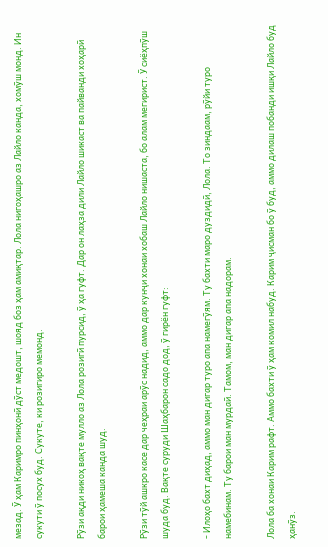мезад. Ӯ ҳам Каримро пинҳонӣ дӯст медошт, шояд боз ҳам амиқтар. Лола нигоҳашро аз Лайло канда, хомӯш монд. Ин сукути ӯ посух буд. Сукуте, ки розигиро мемонд.

Рӯзи ақди никоҳ вақте мулло аз Лола розигӣ пурсид, ӯ ҳа гуфт. Дар он лаҳза дили Лайло шикаст ва пайванди хоҳарӣ барои ҳамеша канда шуд.

Рӯзи тӯй ашкро касе дар чеҳраи арӯс надид, аммо дар кунҷи хонаи хобаш Лайло нишаста, бо алам мегирист. Ӯ сиёҳпӯш шуда буд. Вақте суруди Шаҳбарон садо дод, ӯ гирён гуфт:

- Илоҳо бахт диҳад, аммо ман дигар туро апа намегӯям. Ту бахти маро дуздидӣ, Лола. То зиндаам, рӯйи туро намебинам. Ту барои ман мурдаӣ. Тамом, ман дигар апа надорам.

Лола ба хонаи Карим рафт. Аммо бахти ӯ ҳам комил набуд. Карим ҷисман бо ӯ буд, аммо дилаш побанди ишқи Лайло буд ҳанӯз.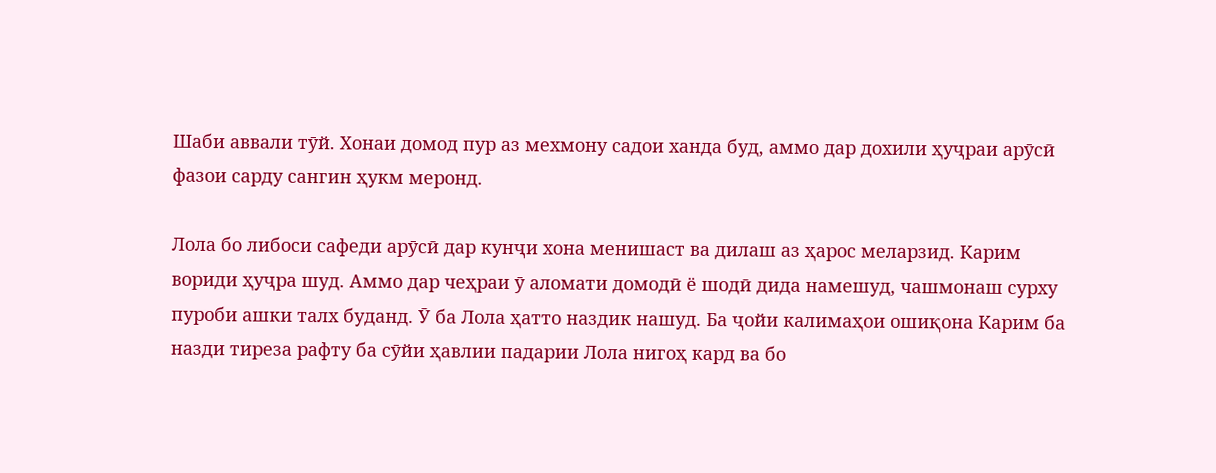Шаби аввали тӯй. Хонаи домод пур аз мехмону садои ханда буд, аммо дар дохили ҳуҷраи арӯсӣ фазои сарду сангин ҳукм меронд.

Лола бо либоси сафеди арӯсӣ дар кунҷи хона менишаст ва дилаш аз ҳарос меларзид. Карим вориди ҳуҷра шуд. Аммо дар чеҳраи ӯ аломати домодӣ ё шодӣ дида намешуд, чашмонаш сурху пуроби ашки талх буданд. Ӯ ба Лола ҳатто наздик нашуд. Ба ҷойи калимаҳои ошиқона Карим ба назди тиреза рафту ба сӯйи ҳавлии падарии Лола нигоҳ кард ва бо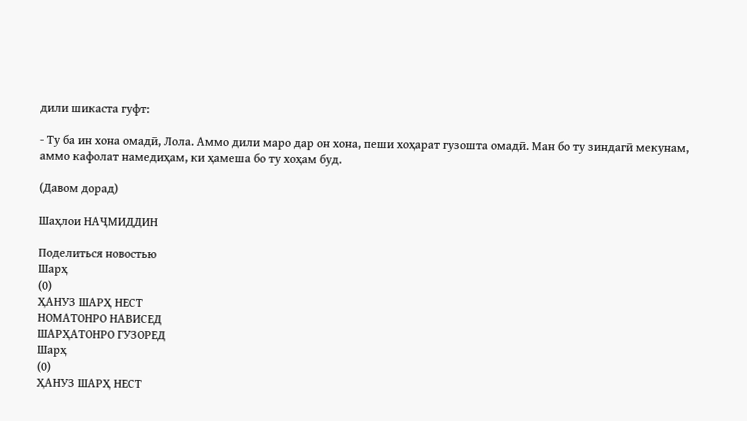дили шикаста гуфт:

- Ту ба ин хона омадӣ, Лола. Аммо дили маро дар он хона, пеши хоҳарат гузошта омадӣ. Ман бо ту зиндагӣ мекунам, аммо кафолат намедиҳам, ки ҳамеша бо ту хоҳам буд.

(Давом дорад)

Шаҳлои НАҶМИДДИН

Поделиться новостью
Шарҳ
(0)
ҲАНУЗ ШАРҲ НЕСТ
НОМАТОНРО НАВИСЕД
ШАРҲАТОНРО ГУЗОРЕД
Шарҳ
(0)
ҲАНУЗ ШАРҲ НЕСТ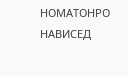НОМАТОНРО НАВИСЕД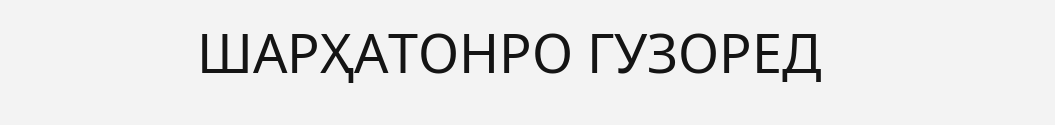ШАРҲАТОНРО ГУЗОРЕД